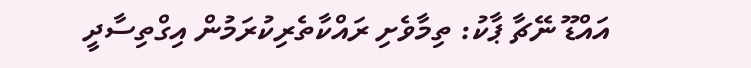އައްޑޫ ނޭޗާ ޕާކު: ތިމާވެށި ރައްކާތެރިކުރަމުން އިގްތިސާދީ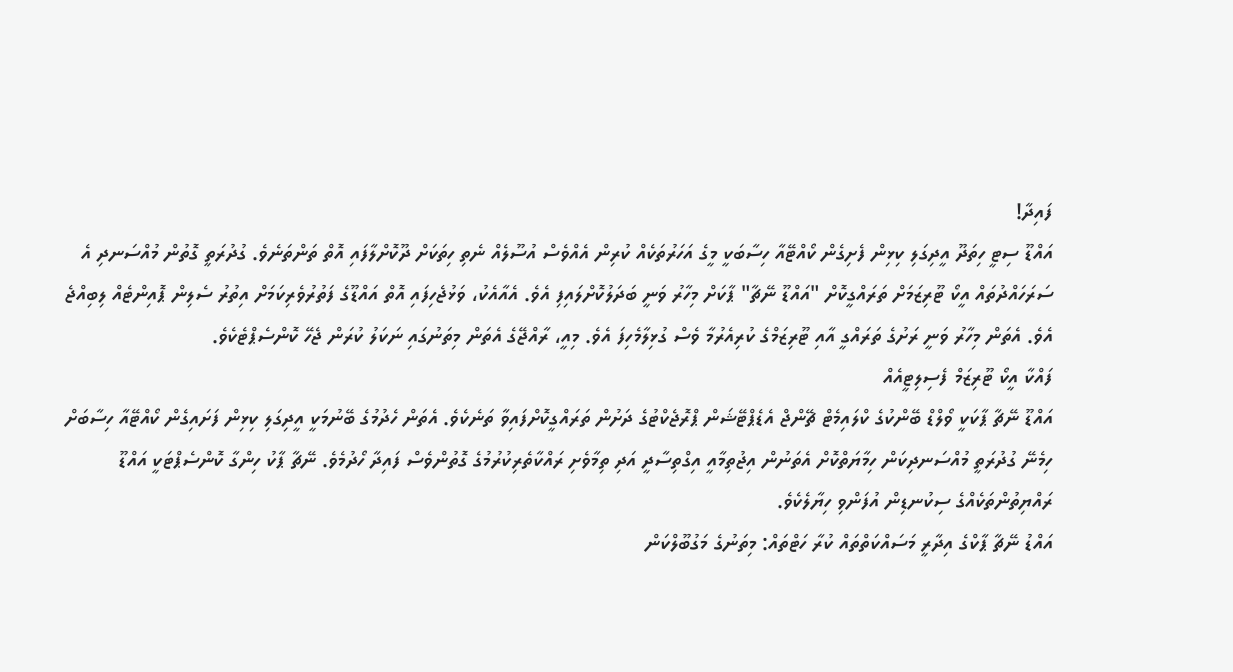ފައިދާ!
އައްޑޫ ސިޓީ ހިތަދޫ އީދިގަލި ކިޅިން ފެށިގެން ކޯއްޓޭއާ ހިސާބަކީ މީގެ އަހަރުތަކެއް ކުރިން އެއްވެސް އުސޫލެއް ނެތި ހިތަކަށް ދޫކޮށްލާފައި އޮތް ތަންތަނެވެ. ގުދުރަތީ ގޮތުން މުއްސަނދި އެ ސަރަހައްދުތައް އީކޯ ޓޫރިޒަމަށް ތަރައްގީކޮށް "އައްޑޫ ނޭޗާ" ޕާކަށް މިހާރު ވަނީ ބަދަލުކޮށްލައިފި އެވެ. އެއާއެކު، ވަޅުޖެހިފައި އޮތް އައްޑޫގެ ފަތުރުވެރިކަމަށް އިތުރު ސެލިން ޕޮއިންޓެއް ލިބިއްޖެ އެވެ. އެތަން މިހާރު ވަނީ ރަށުގެ ތަރައްގީ އާއި ޓޫރިޒަމްގެ ކުރިއެރުމާ ވެސް ގުޅިލާމެހިފަ އެވެ. މިއީ، ރާއްޖޭގެ އެތަން މިތަނުގައި ނަކަލު ކުރަން ޖެހޭ ކޮންސެޕްޓެކެވެ.
ފައްކާ އީކޯ ޓޫރިޒަމް ފެސިލިޓީއެއް
އައްޑޫ ނޭޗާ ޕާކަކީ ވޯލްޑް ބޭންކުގެ ކްލައިމެޓް ޗޭންޖް އެޑެޕްޓޭޝަން ޕްރޮޖެކްޓުގެ ދަށުން ތަރައްގީކޮށްފައިވާ ތަނެކެވެ. އެތަން ހެދުމުގެ ބޭނުމަކީ އީދިގަލި ކިޅިން ފަށައިގެން ކޯއްޓޭއާ ހިސާބަށް ހިމެނޭ ގުދުރަތީ މުއްސަނދިކަން ހިމާޔަތްކޮށް އެތަނުން އިޖުތިމާއީ އިގްތިސާދީ އަދި ތިމާވެށި ރައްކާތެރިކުރުމުގެ ގޮތުންވެސް ފައިދާ ހޯދުމެވެ. ނޭޗާ ޕާކު ހިންގާ ކޮންސެޕްޓަކީ އައްޑޫ ރައްޔިތުންތަކެއްގެ ސިކުނޑިން އުފަންވި ހިޔާލެކެވެ.
އައްޑު ނޭޗާ ޕާކްގެ އިދާރީ މަސައްކަތްތައް ކުރާ ހަޓްތައް: މިތަނުގެ މަގުބޫލްކަން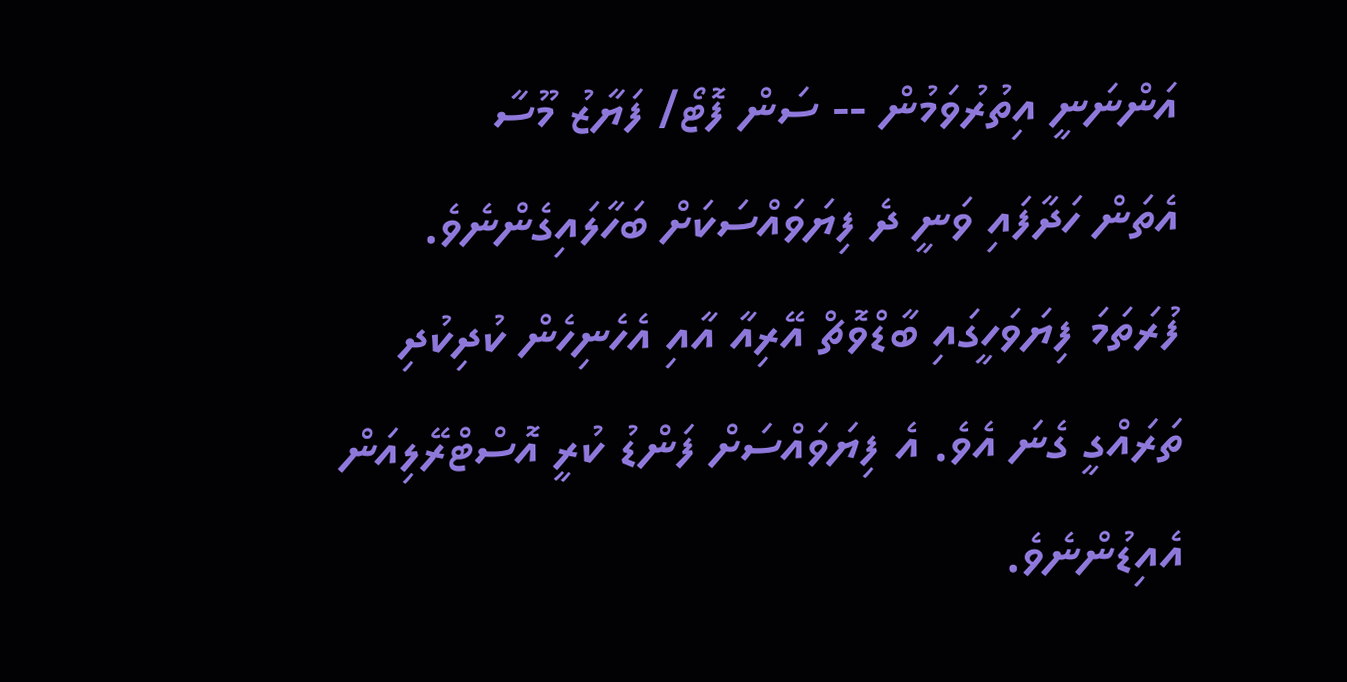އަންނަނީ އިތުރުވަމުން -- ސަން ފޮޓޯ/ ފަޔާޒު މޫސާ
އެތަން ހަދާފައި ވަނީ ދެ ފިޔަވައްސަކަށް ބަހާލައިގެންނެވެ. ފުރަތަމަ ފިޔަވަހީގައި ބާޑްވޮޗް އޭރިއާ އާއި އެހެނިހެން ކުދިކުދި ތަރައްގީ ގެނަ އެވެ. އެ ފިޔަވައްސަށް ފަންޑު ކުރީ އޮސްޓްރޭލިއަން އެއިޑުންނެވެ.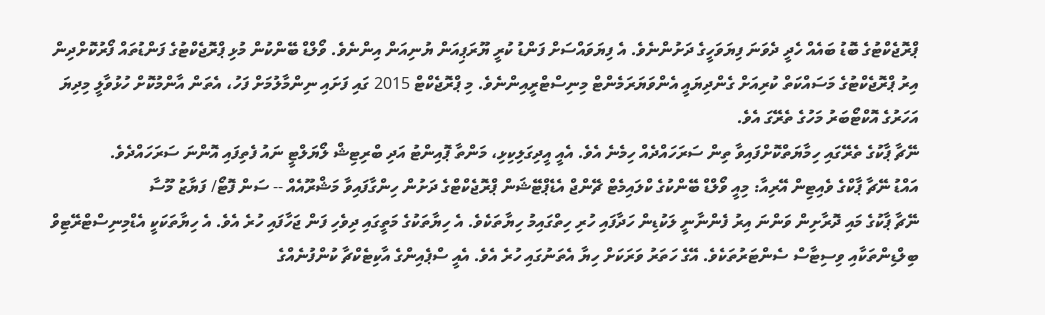ޕްރޮޖެކްޓުގެ ބޮޑު ބައެއް ހެދީ ދެވަނަ ފިޔަވަހީގެ ދަށުންނެވެ. އެ ފިޔަވައްސަށް ފަންޑު ކުރީ ޔޫރަޕިއަން ޔުނިއަން އިންނެވެ. ވޯލްޑް ބޭންކުން މުޅި ޕްރޮޖެކްޓުގެ ފަންޑުތައް ފޯރުކޮށްދިން އިރު ޕްރޮޖެކްޓުގެ މަސައްކަތް ކުރިއަށް ގެންދިޔައީ އެންވަޔަރަމެންޓް މިނިސްޓްރީއިންނެވެ. މި ޕްރޮޖެކްޓް 2015 ގައި ފަށައި ނިންމާލުމަށް ފަހު، އެތަން އާންމުކޮށް ހުޅުވާލީ މިދިޔަ އަހަރުގެ އޮކްޓޯބަރު މަހުގެ ތެރޭގަ އެވެ.
ނޭޗާ ޕާކުގެ ތެރޭގައި ހިމާޔަތްކޮށްފައިވާ ތިން ސަރަހައްދެއް ހިމެނެ އެވެ. އެއީ އީދިގަލިކިޅި، މަންތާ ޕޮއިންޓު އަދި ބްރިޓިޝް ލޯޔަލްޓީ ނައު ފެތިފައި އޮންނަ ސަރަހައްދެވެ.
އައްޑު ނޭޗާ ޕާކްގެ ވެއިޓިން އޭރިއާ: މިއީ ވޯލްޑް ބޭންކުގެ ކްލައިމެޓް ޗޭންޖް އެޑެޕްޓޭޝަން ޕްރޮޖެކްޓްގެ ދަށުން ހިންގާފައިވާ މަޝްރޫއެއް -- ސަން ފޮޓޯ/ ފަޔާޒު މޫސާ
ނޭޗާ ޕާކުގެ މައި ދޮރާށިން ވަންނަ އިރު ފެންނާނީ ލަކުޑިން ހަދާފައި ހުރި ހިތްގައިމު ހިޔާތަކެވެ. އެ ހިޔާތަކުގެ މަތީގައި ދިވެހި ފަން ޖަހާފައި ހުރެ އެވެ. އެ ހިޔާތަކަކީ އެޑްމިނިސްޓްރޭޓިވް ބިލްޑިންތަކާއި ވިސިޓާސް ސެންޓަރުތަކެވެ. އޭގެ ހަތަރު ވަރަކަށް ހިޔާ އެތަނުގައި ހުރެ އެވެ. އެއީ ސްޕެއިންގެ އާކިޓެކްޗާ ކުންފުނެއްގެ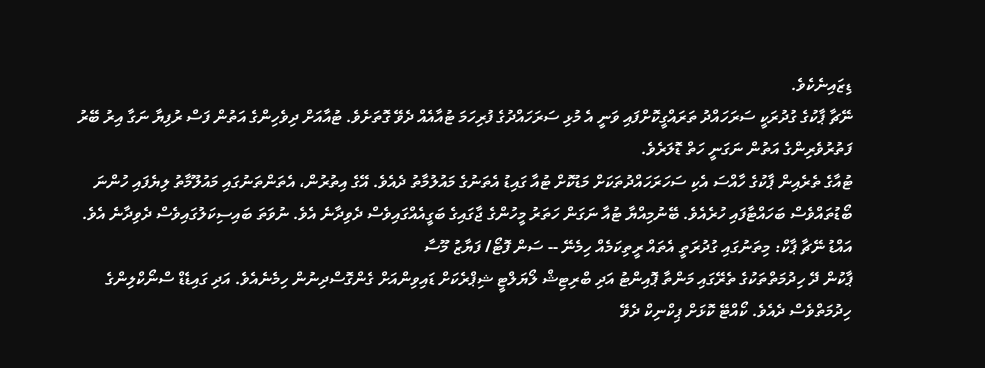ޑިޒައިނެކެވެ.
ނޭޗާ ޕާކުގެ ގުދުރަކީ ސަރަހައްދު ތަރައްގީކޮށްފައި ވަނީ އެ މުޅި ސަރަހައްދުގެ ފުރިހަމަ ޓުއާއެއް ދެވޭ ގޮތަށެވެ. ޓުއާއަށް ދިވެހިންގެ އަތުން ފަސް ރުފިޔާ ނަގާ އިރު ބޭރު ފަތުރުވެރިންގެ އަތުން ނަގަނީ ހަތް ޑޮލަރެވެ.
ޓުއާގެ ތެރެއިން ޕާކުގެ ހާއްސަ އެކި ސަހަރަހައްދުތަކަށް މަޑުކޮށް ޓުއާ ގައިޑު އެތަނުގެ މައުލުމާތު ދެއެވެ. އޭގެ އިތުރުން، އެތަންތަނުގައި މައުލޫމާތު ލިޔެފައި ހުންނަ ބޯޑުތައްވެސް ބަހައްޓާފައި ހުރެއެވެ. ބޭނުމިއްޔާ ޓުއާ ނަގަން ހަތަރު މީހުންގެ ޖާގައިގެ ބަގީއެއްގައިވެސް ދެވިދާނެ އެވެ. ނުވަތަ ބައިސިކަލުގައިވެސް ދެވިދާނެ އެވެ.
އައްޑު ނޭޗާ ޕާކް: މިތަނުގައި ގުދުރަތީ އެތައް ރީތިކަމެއް ހިމެނޭ -- ސަން ފޮޓޯ/ ފަޔާޒު މޫސާ
ޕާކުން ދޭ ހިދުމަތްތަކުގެ ތެރޭގައި މަންތާ ޕޮއިންޓު އަދި ބްރިޓިޝް ލޯޔަލްޓީ ޝިޕްރެކަށް ޑައިވިންއަށް ގެންގޮސްދިނުން ހިމެނެއެވެ. އަދި ގައިޑެޑް ސްނޯކްލިންގެ ހިދުމަތްވެސް ދެއެވެ. ކޯއްޓޭ ކޮޅަށް ޕިކްނިކް ދެވޭ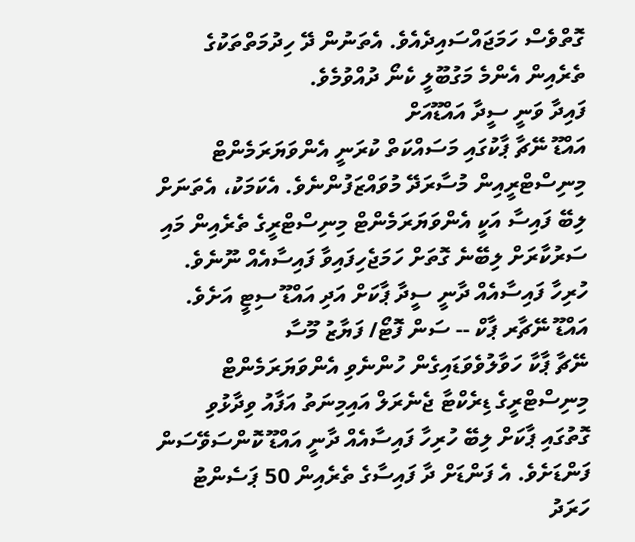ގޮތްވެސް ހަމަޖައްސައިދެއެވެ. އެތަނުން ދޭ ހިދުމަތްތަކުގެ ތެރެއިން އެންމެ މަގުބޫލީ ކެނޯ ދުއްވުމެވެ.
ފައިދާ ވަނީ ސީދާ އައްޑޫއަށް
އައްޑޫ ނޭޗާ ޕާކުގައި މަސައްކަތް ކުރަނީ އެންވަޔަރަމެންޓް މިނިސްޓްރީއިން މުސާރަދޭ މުވައްޒަފުންނެވެ. އެކަމަކު، އެތަނަށް ލިބޭ ފައިސާ އަކީ އެންވަޔަރަމެންޓް މިނިސްޓްރީގެ ތެރެއިން މައި ސަރުކާރަށް ލިބޭނެ ގޮތަށް ހަމަޖެހިފައިވާ ފައިސާއެއް ނޫނެވެ. ހުރިހާ ފައިސާއެއް ދާނީ ސީދާ ޕާކަށް އަދި އައްޑޫ ސިޓީ އަށެވެ.
އައްޑޫ ނޭޗާރ ޕާކް -- ސަން ފޮޓޯ/ ފަޔާޒު މޫސާ
ނޭޗާ ޕާކާ ހަވާލުވެވަޑައިގެން ހުންނެވި އެންވަޔަރަމެންޓް މިނިސްޓްރީގެ ޑިރެކްޓާ ޖެނެރަލް އައިމިނަތު އަފާއު ވިދާޅުވި ގޮތުގައި ޕާކަށް ލިބޭ ހުރިހާ ފައިސާއެއް ދާނީ އައްޑޫ ކޮންސަވޭސަން ފަންޑަށެވެ. އެ ފަންޑަށް ދާ ފައިސާގެ ތެރެއިން 50 ޕަސެންޓު ހަރަދު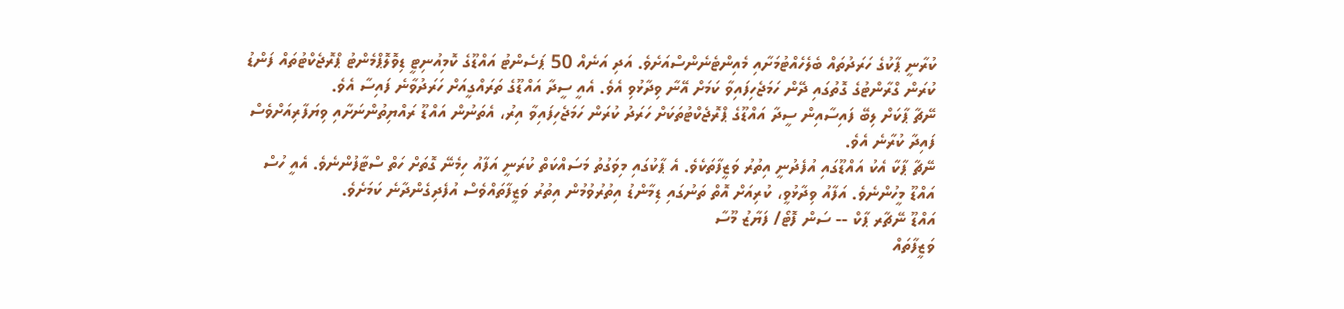ކުރާނީ ޕާކުގެ ހަރަދުތައް ބެލެހެއްޓުމަށާއި މެއިންޓެނެންސްއަށެވެ. އަދި އަނެއް 50 ޕަސެންޓު އައްޑޫގެ ކޮމިއުނިޓީ ޑިވޮލޮޕްމެންޓު ޕްރޮޖެކްޓުތައް ފަންޑު ކުރަން ގްރާންޓުގެ ގޮތުގައި ދޭން ހަމަޖެހިފައިވާ ކަމަށް އޭނާ ވިދާޅުވި އެވެ. އެއީ ސީދާ އައްޑޫގެ ތަރައްގީއަށް ހަރަދުވާނެ ފައިސާ އެވެ.
ނޭޗާ ޕާކަށް ލިބޭ ފައިސާއިން ސީދާ އައްޑޫގެ ޕްރޮޖެކްޓުތަކަށް ހަރަދު ކުރަން ހަމަޖެހިފައިވާ އިރު، އެތަނުން އައްޑޫ ރައްޔިތުންނަށާއި ވިޔަފާރިއަށްވެސް ފައިދާ ކުރާނެ އެވެ.
ނޭޗާ ޕާކާ އެކު އައްޑޫގައި އުފެދުނީ އިތުރު ވަޒީފާތަކެވެ. އެ ޕާކުގައި މިވަގުތު މަސައްކަތް ކުރަނީ އަފާއު ހިމެނޭ ގޮތަށް ހަތް ސްޓާފުންނެވެ. އެއީ ހުސް އައްޑޫ މީހުންނެވެ. އަފާއު ވިދާޅުވީ، ކުރިއަށް އޮތް ތަނުގައި ޑިމާންޑު އިތުރުވުމުން އިތުރު ވަޒީފާތައްވެސް އުފެދިގެންދާނެ ކަމަށެވެ.
އައްޑޫ ނޭޗާރ ޕާކް -- ސަން ފޮޓޯ/ ފަޔާޒު މޫސާ
ވަޒީފާތައް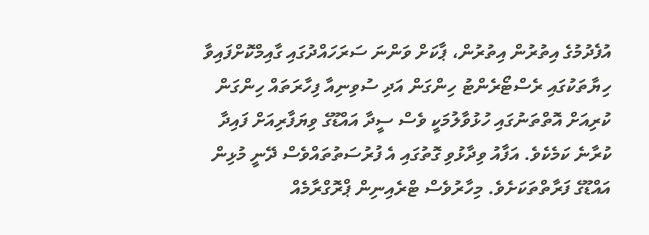އުފެދުމުގެ އިތުރުން އިތުރުން، ޕާކަށް ވަންނަ ސަރަހައްދުގައި ގާއިމްކޮށްފައިވާ ހިޔާތަކުގައި ރެސްޓޯރެންޓު ހިންގަން އަދި ސުވިނިއާ ފިހާރަތައް ހިންގަން ކުރިއަށް އޮތްތަނުގައި ހުޅުވާލުމަކީ ވެސް ސީދާ އައްޑޫގެ ވިޔަފާރިއަށް ފައިދާ ކުރާނެ ކަމެކެވެ. އަފާއު ވިދާޅުވި ގޮތުގައި އެ ފުރުސަތުތައްވެސް ދޭނީ މުޅިން އައްޑޫގެ ފަރާތްތަކަށެވެ. މިހާރުވެސް ޓްރެއިނިން ޕްރޮގްރާމެއް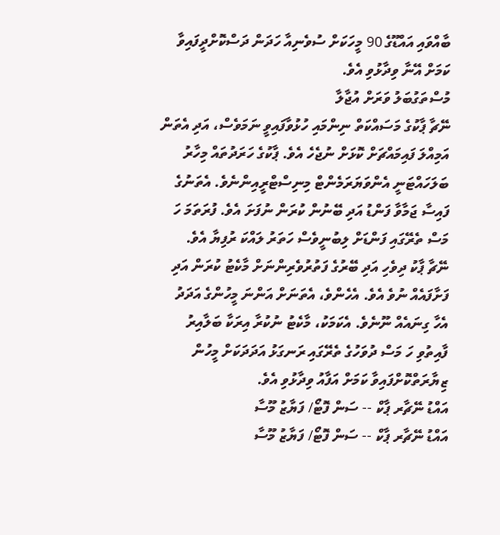ބާއްވައި އައްޑޫގެ 90 މީހަކަށް ސުވެނިއާ ހަދަން ދަސްކޮށްދީފައިވާ ކަމަށް އޭނާ ވިދާޅުވި އެވެ.
މުސްތަގުބަލު ވަރަށް އުޖާލާ
ނޭޗާ ޕާކުގެ މަސައްކަތް ނިންމައި ހުޅުވާފައިވީ ނަމަވެސް، އަދި އެތަން އަމިއްލަ ފައިމައްޗަށް ކޮޅަށް ނުޖެހެ އެވެ. ޕާކުގެ ހަރަދުތައް މިހާރު ބަލަހައްޓަނީ އެންވަޔަރަމެންޓް މިނިސްޓްރީއިންނެވެ. އެތަނުގެ ފައިސާ ޖަމާވާ ފަންޑު އަދި ބޭނުން ކުރަން ނުފަށަ އެވެ. ފުރަތަމަ ހަ މަސް ތެރޭގައި ފަންޑަށް ލިބުނީވެސް ހަތަރު ލައްކަ ރުފިޔާ އެވެ.
ނޭޗާ ޕާކު ދިވެހި އަދި ބޭރުގެ ފަތުރުވެރިންނަށް މާކެޓު ކުރަން އަދި ފަށާފައެއް ނުވެ އެވެ. އެހެންވެ، އެތަނަށް އަންނަ މީހުންގެ އަދަދު އެހާ ގިނައެއް ނޫނެވެ. އެކަމަކު، މާކެޓު ނުކުރާ އިރަކާ ބަލާއިރު ފާއިތުވި ހަ މަސް ދުވަހުގެ ތެރޭގައި ރަނގަޅު އަދަދަކަށް މީހުން ޒިޔާރަތްކޮށްފައިވާ ކަމަށް އަފާއު ވިދާޅުވި އެވެ.
އައްޑު ނޭޗާރ ޕާކް -- ސަން ފޮޓޯ/ ފަޔާޒު މޫސާ
އައްޑު ނޭޗާރ ޕާކް -- ސަން ފޮޓޯ/ ފަޔާޒު މޫސާ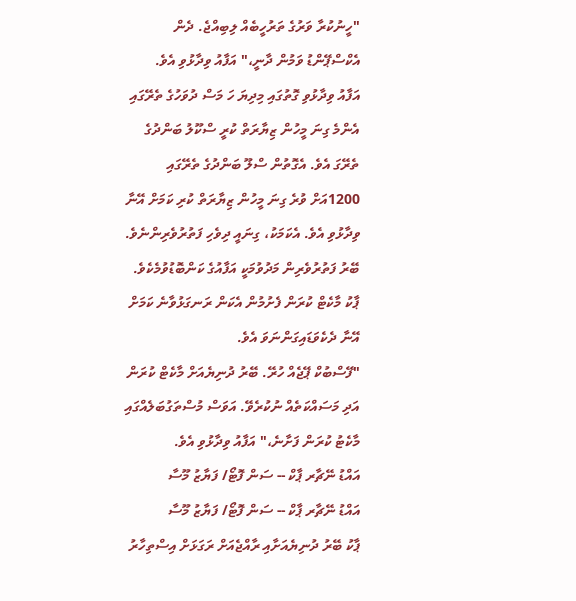"ހީނުކުރާ ވަރުގެ ތަރުހީބެއް ލިބިއްޖެ. ދެން އެކްސްޕޭންޑު ވަމުން ދާނީ،" އަފާއު ވިދާޅުވި އެވެ.
އަފާއު ވިދާޅުވި ގޮތުގައި މިދިޔަ ހަ މަސް ދުވަހުގެ ތެރޭގައި އެންމެ ގިނަ މީހުން ޒިޔާރަތް ކުރީ ސްކޫލު ބަންދުގެ ތެރޭގަ އެވެ. އެގޮތުން ސްލޫ ބަންދުގެ ތެރޭގައި 1200އަށް ވުރެ ގިނަ މީހުން ޒިޔާރަތް ކުރި ކަމަށް އޭނާ ވިދާޅުވި އެވެ. އެކަމަކު، ގިނައީ ދިވެހި ފަތުރުވެރިންނެވެ. ބޭރު ފަތުރުވެރިން މަދުވުމަކީ އަފާއުގެ ކަންބޮޑުވުމެކެވެ. ޕާކު މާކެޓް ކުރަން ފެށުމުން އެކަން ރަނގަޅުވާނެ ކަމަށް އޭނާ ދެކެވަޑައިގަންނަވަ އެވެ.
"ފޭސްބުކް ޕޭޖެއް ހުރޭ. ބޭރު ދުނިޔެއަށް މާކެޓް ކުރަން އަދި މަސައްކަތެއް ނުކުރެވޭ. އަވަސް މުސްތަގުބަލެއްގައި މާކެޓު ކުރަން ފަށާނެ،" އަފާއު ވިދާޅުވި އެވެ.
އައްޑު ނޭޗާރ ޕާކް -- ސަން ފޮޓޯ/ ފަޔާޒު މޫސާ
އައްޑު ނޭޗާރ ޕާކް -- ސަން ފޮޓޯ/ ފަޔާޒު މޫސާ
ޕާކު ބޭރު ދުނިޔެއަށާއި ރާއްޖެއަށް ރަގަޅަށް އިސްތިހާރު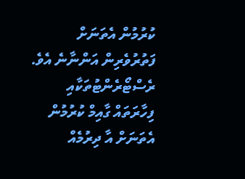ކުރުމުން އެތަނަށް ފަތުރުވެރިން އަންނާނެ އެވެ. ރެސްޓޯރެންޓުތަކާއި ފިހާރަތައް ގާއިމް ކުރުމުން އެތަނަށް އާ ދިރުމެއް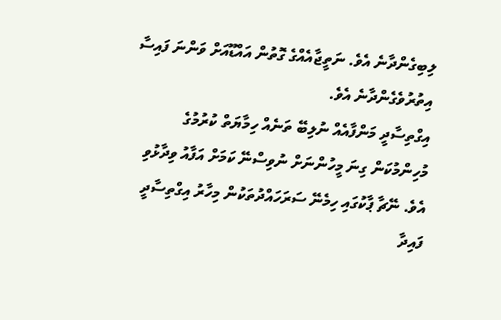ލިބިގެންދާނެ އެވެ. ނަތީޖާއެއްގެ ގޮތުން އައްޑޫއަށް ވަންނަ ފައިސާ އިތުރުވެގެންދާނެ އެވެ.
އިގްތިސާދީ މަންފާއެއް ނުލިބޭ ތަނެއް ހިމާޔަތް ކުރުމުގެ މުހިންމުކަން ގިނަ މީހުންނަށް ނުވިސްނޭ ކަމަށް އަފާއު ވިދާޅުވި އެވެ. ނޭޗާ ޕާކުގައި ހިމެނޭ ސަރަހައްދުތަކުން މިހާރު އިގްތިސާދީ ފައިދާ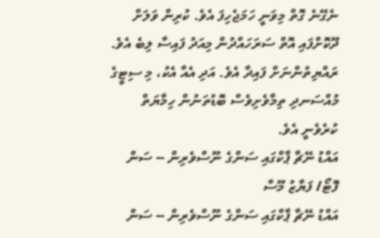ނެގޭނެ ގޮތް މިވަނީ ހަމަޖެހިފަ އެވެ. ކުރިން ވަލަށް ދޫކޮށްފައި އޮތް ސަރަހައްދުން މިއަދު ފައިސާ ލިބެ އެވެ. ރައްޔިތުންނަށް ފައިދާ އެވެ. އަދި އެއާ އެކު، މި ސިޓީގެ މުއްސަނދި ތިމާވެށިވެސް ބޮޑުތަނުން ހިމާޔަތް ކުރެވެނީ އެވެ.
އައްޑު ނޭޗާ ޕާކްގައި ސަންގެ ނޫސްވެރިން -- ސަން ފޮޓޯ/ ފަޔާޒު މޫސާ
އައްޑު ނޭޗާ ޕާކްގައި ސަންގެ ނޫސްވެރިން -- ސަން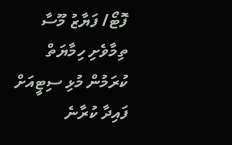ފޮޓޯ/ ފަޔާޒު މޫސާ
ތިމާވެށި ހިމާޔަތް ކުރަމުން މުޅި ސިޓީއަށް ފައިދާ ކުރާނެ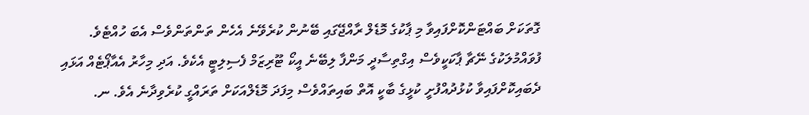ގޮތަކަށް ބައްޓަންކޮށްފައިވާ މި ޕާކުގެ މޮޑެލް ރާއްޖޭގައި ބޭނުން ކުރެވޭނެ އެހެން ތަންތަންވެސް އެބަ ހުއްޓެވެ. ފުވައްމުލަކުގެ ނޭޗާ ޕާކަކީވެސް އިގްތިސާދީ މަންފާ ލިބޭނެ އީކޯ ޓޫރިޒަމް ފެސިލިޓީ އެކެވެ. އަދި މިހާރު އެއާޕޯޓެއް އަޅައި ދެބައިކޮށްފައިވާ ކުޅުދުއްފުށީ ކުޅީގެ ބާކީ އޮތް ބައިތައްވެސް މިފަދަ މޮޑެލްއަކަށް ތަރައްގީ ކުރެވިދާނެ އެވެ. ނ.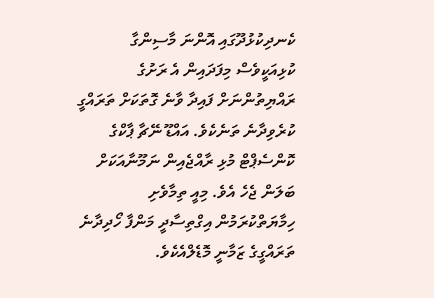ކެނދިކުޅުދޫގައި އޮންނަ މާސިންގާ ކުޅިއަކީވެސް މިފަދައިން އެ ރަށުގެ ރައްޔިތުންނަށް ފައިދާ ވާނެ ގޮތަކަށް ތަރައްގީ ކުރެވިދާނެ ތަނެކެވެ. އައްޑޫ ނޭޗާ ޕާކްގެ ކޮންސެޕްޓް މުޅި ރާއްޖެއިން ނަމޫނާއަކަށް ބަލަން ޖެހެ އެވެ. މިއީ ތިމާވެށި ހިމާޔަތްކުރަމުން އިގްތިސާދީ މަންފާ ހޯދިދާނެ ތަރައްގީގެ ޒަމާނީ މޮޑެލްއެކެވެ.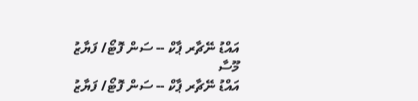އައްޑު ނޭޗާރ ޕާކް -- ސަން ފޮޓޯ/ ފަޔާޒު މޫސާ
އައްޑު ނޭޗާރ ޕާކް -- ސަން ފޮޓޯ/ ފަޔާޒު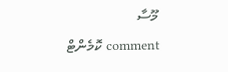މޫސާ
comment ކޮމެންޓް